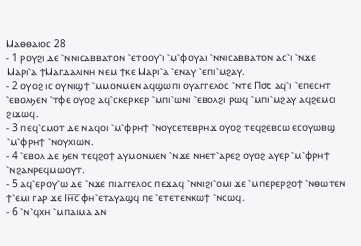Ⲙⲁⲑⲑⲁⲓⲟⲥ 28
- 1 ⲣⲟⲩϩⲓ ⲇⲉ ⳿ⲛⲛⲓⲥⲁⲃⲃⲁⲧⲟⲛ ⳿ⲉⲧⲟⲟⲩ⳿ⲓ ⳿ⲙ⳿ⲫⲟⲩⲁⲓ ⳿ⲛⲛⲓⲥⲁⲃⲃⲁⲧⲟⲛ ⲁⲥ⳿ⲓ ⳿ⲛϫⲉ Ⲙⲁⲣⲓ⳿ⲁ ϯⲘⲁⲅⲇⲁⲗⲓⲛⲏ ⲛⲉⲙ ϯⲕⲉ Ⲙⲁⲣⲓ⳿ⲁ ⳿ⲉⲛⲁⲩ ⳿ⲉⲡⲓ⳿ⲙϩⲁⲩ.
- 2 ⲟⲩⲟϩ ⲓⲥ ⲟⲩⲛⲓϣϯ ⳿ⲙⲙⲟⲛⲙⲉⲛ ⲁϥϣⲱⲡⲓ ⲟⲩⲁⲅⲅⲉⲗⲟⲥ ⳿ⲛⲧⲉ Ⲡ⳪ ⲁϥ⳿ⲓ ⳿ⲉⲡⲉⲥⲏⲧ ⳿ⲉⲃⲟⲗϧⲉⲛ ⳿ⲧⲫⲉ ⲟⲩⲟϩ ⲁϥ⳿ⲥⲕⲉⲣⲕⲉⲣ ⳿ⲙⲡⲓ⳿ⲱⲛⲓ ⳿ⲉⲃⲟⲗϩⲓ ⲣⲱϥ ⳿ⲙⲡⲓ⳿ⲙϩⲁⲩ ⲁϥϩⲉⲙⲥⲓ ϩⲓϫⲱϥ.
- 3 ⲡⲉϥ⳿ⲥⲙⲟⲧ ⲇⲉ ⲛⲁϥⲟⲓ ⳿ⲙ⳿ⲫⲣⲏϯ ⳿ⲛⲟⲩⲥⲉⲧⲉⲃⲣⲏϫ ⲟⲩⲟϩ ⲧⲉϥϩⲉⲃⲥⲱ ⲉⲥⲟⲩⲱⲃϣ ⳿ⲙ⳿ⲫⲣⲏϯ ⳿ⲛⲟⲩⲭⲓⲱⲛ.
- 4 ⳿ⲉⲃⲟⲗ ⲇⲉ ϧⲉⲛ ⲧⲉϥϩⲟϯ ⲁⲩⲙⲟⲛⲙⲉⲛ ⳿ⲛϫⲉ ⲛⲏⲉⲧ⳿ⲁⲣⲉϩ ⲟⲩⲟϩ ⲁⲩⲉⲣ ⳿ⲙ⳿ⲫⲣⲏϯ ⳿ⲛϩⲁⲛⲣⲉϥⲙⲱⲟⲩⲧ.
- 5 ⲁϥ⳿ⲉⲣⲟⲩ⳿ⲱ ⲇⲉ ⳿ⲛϫⲉ ⲡⲓⲁⲅⲅⲉⲗⲟⲥ ⲡⲉϫⲁϥ ⳿ⲛⲛⲓϩⲓ⳿ⲟⲙⲓ ϫⲉ ⳿ⲙⲡⲉⲣⲉⲣϩⲟϯ ⳿ⲛⲑⲱⲧⲉⲛ ϯ⳿ⲉⲙⲓ ⲅⲁⲣ ϫⲉ Ⲓⲏ̅ⲥ̅ ⲫⲏ⳿ⲉⲧⲁⲩⲁϣϥ ⲡⲉ ⳿ⲉⲧⲉⲧⲉⲛⲕⲱϯ ⳿ⲛⲥⲱϥ.
- 6 ⳿ⲛ⳿ϥⲭⲏ ⳿ⲙⲡⲁⲓⲙⲁ ⲁⲛ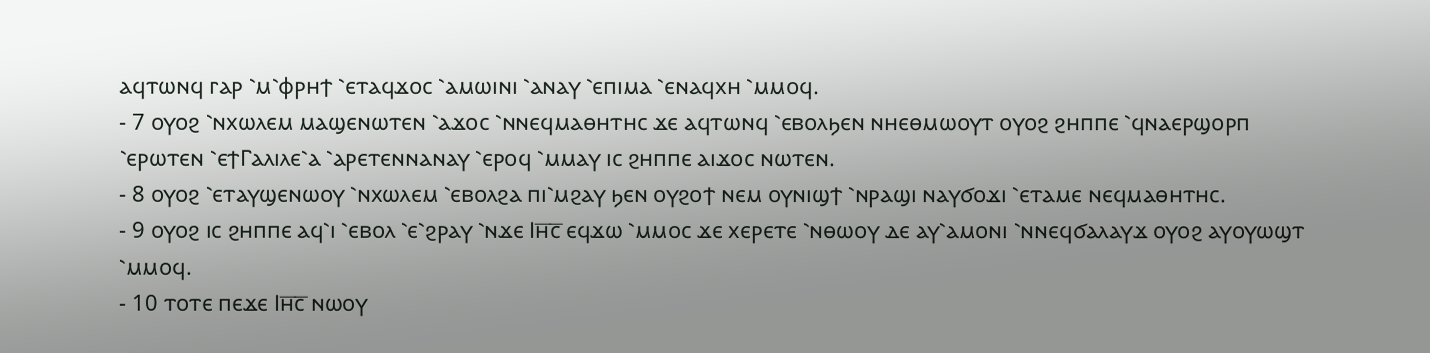ⲁϥⲧⲱⲛϥ ⲅⲁⲣ ⳿ⲙ⳿ⲫⲣⲏϯ ⳿ⲉⲧⲁϥϫⲟⲥ ⳿ⲁⲙⲱⲓⲛⲓ ⳿ⲁⲛⲁⲩ ⳿ⲉⲡⲓⲙⲁ ⳿ⲉⲛⲁϥⲭⲏ ⳿ⲙⲙⲟϥ.
- 7 ⲟⲩⲟϩ ⳿ⲛⲭⲱⲗⲉⲙ ⲙⲁϣⲉⲛⲱⲧⲉⲛ ⳿ⲁϫⲟⲥ ⳿ⲛⲛⲉϥⲙⲁⲑⲏⲧⲏⲥ ϫⲉ ⲁϥⲧⲱⲛϥ ⳿ⲉⲃⲟⲗϧⲉⲛ ⲛⲏⲉⲑⲙⲱⲟⲩⲧ ⲟⲩⲟϩ ϩⲏⲡⲡⲉ ⳿ϥⲛⲁⲉⲣϣⲟⲣⲡ ⳿ⲉⲣⲱⲧⲉⲛ ⳿ⲉϯⲄⲁⲗⲓⲗⲉ⳿ⲁ ⳿ⲁⲣⲉⲧⲉⲛⲛⲁⲛⲁⲩ ⳿ⲉⲣⲟϥ ⳿ⲙⲙⲁⲩ ⲓⲥ ϩⲏⲡⲡⲉ ⲁⲓϫⲟⲥ ⲛⲱⲧⲉⲛ.
- 8 ⲟⲩⲟϩ ⳿ⲉⲧⲁⲩϣⲉⲛⲱⲟⲩ ⳿ⲛⲭⲱⲗⲉⲙ ⳿ⲉⲃⲟⲗϩⲁ ⲡⲓ⳿ⲙϩⲁⲩ ϧⲉⲛ ⲟⲩϩⲟϯ ⲛⲉⲙ ⲟⲩⲛⲓϣϯ ⳿ⲛⲣⲁϣⲓ ⲛⲁⲩϭⲟϫⲓ ⳿ⲉⲧⲁⲙⲉ ⲛⲉϥⲙⲁⲑⲏⲧⲏⲥ.
- 9 ⲟⲩⲟϩ ⲓⲥ ϩⲏⲡⲡⲉ ⲁϥ⳿ⲓ ⳿ⲉⲃⲟⲗ ⳿ⲉ⳿ϩⲣⲁⲩ ⳿ⲛϫⲉ Ⲓⲏ̅ⲥ̅ ⲉϥϫⲱ ⳿ⲙⲙⲟⲥ ϫⲉ ⲭⲉⲣⲉⲧⲉ ⳿ⲛⲑⲱⲟⲩ ⲇⲉ ⲁⲩ⳿ⲁⲙⲟⲛⲓ ⳿ⲛⲛⲉϥϭⲁⲗⲁⲩϫ ⲟⲩⲟϩ ⲁⲩⲟⲩⲱϣⲧ ⳿ⲙⲙⲟϥ.
- 10 ⲧⲟⲧⲉ ⲡⲉϫⲉ Ⲓⲏ̅ⲥ̅ ⲛⲱⲟⲩ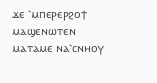ϫⲉ ⳿ⲙⲡⲉⲣⲉⲣϩⲟϯ ⲙⲁϣⲉⲛⲱⲧⲉⲛ ⲙⲁⲧⲁⲙⲉ ⲛⲁ⳿ⲥⲛⲏⲟⲩ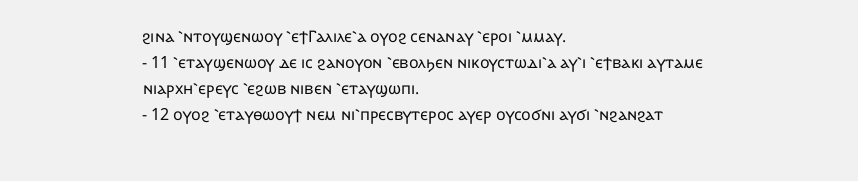ϩⲓⲛⲁ ⳿ⲛⲧⲟⲩϣⲉⲛⲱⲟⲩ ⳿ⲉϯⲄⲁⲗⲓⲗⲉ⳿ⲁ ⲟⲩⲟϩ ⲥⲉⲛⲁⲛⲁⲩ ⳿ⲉⲣⲟⲓ ⳿ⲙⲙⲁⲩ.
- 11 ⳿ⲉⲧⲁⲩϣⲉⲛⲱⲟⲩ ⲇⲉ ⲓⲥ ϩⲁⲛⲟⲩⲟⲛ ⳿ⲉⲃⲟⲗϧⲉⲛ ⲛⲓⲕⲟⲩⲥⲧⲱⲇⲓ⳿ⲁ ⲁⲩ⳿ⲓ ⳿ⲉϯⲃⲁⲕⲓ ⲁⲩⲧⲁⲙⲉ ⲛⲓⲁⲣⲭⲏ⳿ⲉⲣⲉⲩⲥ ⳿ⲉϩⲱⲃ ⲛⲓⲃⲉⲛ ⳿ⲉⲧⲁⲩϣⲱⲡⲓ.
- 12 ⲟⲩⲟϩ ⳿ⲉⲧⲁⲩⲑⲱⲟⲩϯ ⲛⲉⲙ ⲛⲓ⳿ⲡⲣⲉⲥⲃⲩⲧⲉⲣⲟⲥ ⲁⲩⲉⲣ ⲟⲩⲥⲟϭⲛⲓ ⲁⲩϭⲓ ⳿ⲛϩⲁⲛϩⲁⲧ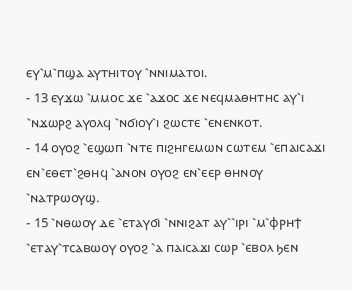ⲉⲩ⳿ⲙ⳿ⲡϣⲁ ⲁⲩⲧⲏⲓⲧⲟⲩ ⳿ⲛⲛⲓⲙⲁⲧⲟⲓ.
- 13 ⲉⲩϫⲱ ⳿ⲙⲙⲟⲥ ϫⲉ ⳿ⲁϫⲟⲥ ϫⲉ ⲛⲉϥⲙⲁⲑⲏⲧⲏⲥ ⲁⲩ⳿ⲓ ⳿ⲛϫⲱⲣϩ ⲁⲩⲟⲗϥ ⳿ⲛϭⲓⲟⲩ⳿ⲓ ϩⲱⲥⲧⲉ ⳿ⲉⲛⲉⲛⲕⲟⲧ.
- 14 ⲟⲩⲟϩ ⳿ⲉϣⲱⲡ ⳿ⲛⲧⲉ ⲡⲓϩⲏⲅⲉⲙⲱⲛ ⲥⲱⲧⲉⲙ ⳿ⲉⲡⲁⲓⲥⲁϫⲓ ⲉⲛ⳿ⲉⲑⲉⲧ⳿ϩⲑⲏϥ ⳿ⲁⲛⲟⲛ ⲟⲩⲟϩ ⲉⲛ⳿ⲉⲉⲣ ⲑⲏⲛⲟⲩ ⳿ⲛⲁⲧⲣⲱⲟⲩϣ.
- 15 ⳿ⲛⲑⲱⲟⲩ ⲇⲉ ⳿ⲉⲧⲁⲩϭⲓ ⳿ⲛⲛⲓϩⲁⲧ ⲁⲩ⳿⳿ⲓⲣⲓ ⳿ⲙ⳿ⲫⲣⲏϯ ⳿ⲉⲧⲁⲩ⳿ⲧⲥⲁⲃⲱⲟⲩ ⲟⲩⲟϩ ⳿ⲁ ⲡⲁⲓⲥⲁϫⲓ ⲥⲱⲣ ⳿ⲉⲃⲟⲗ ϧⲉⲛ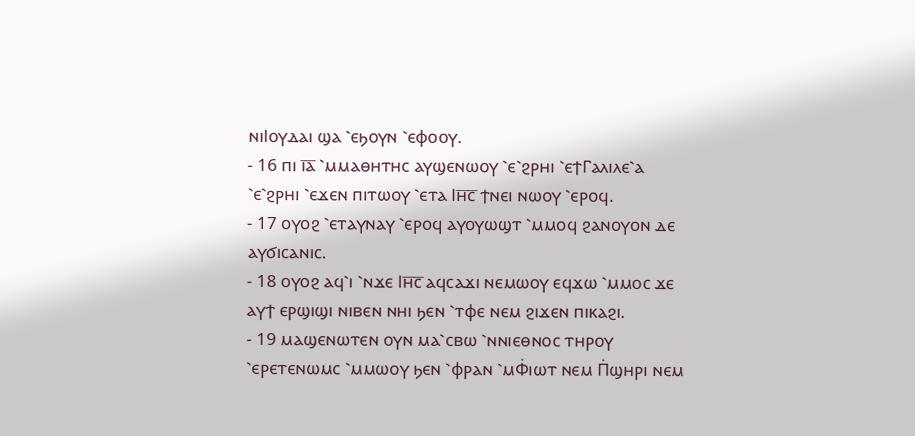ⲛⲓⲒⲟⲩⲇⲁⲓ ϣⲁ ⳿ⲉϧⲟⲩⲛ ⳿ⲉⲫⲟⲟⲩ.
- 16 ⲡⲓ ⲓ̅ⲁ̅ ⳿ⲙⲙⲁⲑⲏⲧⲏⲥ ⲁⲩϣⲉⲛⲱⲟⲩ ⳿ⲉ⳿ϩⲣⲏⲓ ⳿ⲉϯⲄⲁⲗⲓⲗⲉ⳿ⲁ ⳿ⲉ⳿ϩⲣⲏⲓ ⳿ⲉϫⲉⲛ ⲡⲓⲧⲱⲟⲩ ⳿ⲉⲧⲁ Ⲓⲏ̅ⲥ̅ ϯⲛⲉⲓ ⲛⲱⲟⲩ ⳿ⲉⲣⲟϥ.
- 17 ⲟⲩⲟϩ ⳿ⲉⲧⲁⲩⲛⲁⲩ ⳿ⲉⲣⲟϥ ⲁⲩⲟⲩⲱϣⲧ ⳿ⲙⲙⲟϥ ϩⲁⲛⲟⲩⲟⲛ ⲇⲉ ⲁⲩϭⲓⲥⲁⲛⲓⲥ.
- 18 ⲟⲩⲟϩ ⲁϥ⳿ⲓ ⳿ⲛϫⲉ Ⲓⲏ̅ⲥ̅ ⲁϥⲥⲁϫⲓ ⲛⲉⲙⲱⲟⲩ ⲉϥϫⲱ ⳿ⲙⲙⲟⲥ ϫⲉ ⲁⲩϯ ⲉⲣϣⲓϣⲓ ⲛⲓⲃⲉⲛ ⲛⲏⲓ ϧⲉⲛ ⳿ⲧⲫⲉ ⲛⲉⲙ ϩⲓϫⲉⲛ ⲡⲓⲕⲁϩⲓ.
- 19 ⲙⲁϣⲉⲛⲱⲧⲉⲛ ⲟⲩⲛ ⲙⲁ⳿ⲥⲃⲱ ⳿ⲛⲛⲓⲉⲑⲛⲟⲥ ⲧⲏⲣⲟⲩ ⳿ⲉⲣⲉⲧⲉⲛⲱⲙⲥ ⳿ⲙⲙⲱⲟⲩ ϧⲉⲛ ⳿ⲫⲣⲁⲛ ⳿ⲙⲪ̇ⲓⲱⲧ ⲛⲉⲙ Ⲡ̇ϣⲏⲣⲓ ⲛⲉⲙ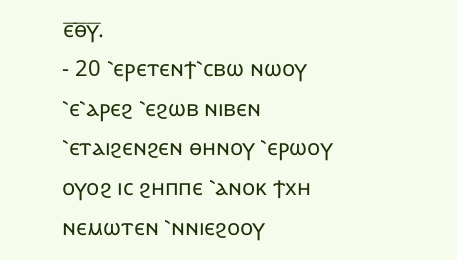ⲉ̅ⲑ̅ⲩ̅.
- 20 ⳿ⲉⲣⲉⲧⲉⲛϯ⳿ⲥⲃⲱ ⲛⲱⲟⲩ ⳿ⲉ⳿ⲁⲣⲉϩ ⳿ⲉϩⲱⲃ ⲛⲓⲃⲉⲛ ⳿ⲉⲧⲁⲓϩⲉⲛϩⲉⲛ ⲑⲏⲛⲟⲩ ⳿ⲉⲣⲱⲟⲩ ⲟⲩⲟϩ ⲓⲥ ϩⲏⲡⲡⲉ ⳿ⲁⲛⲟⲕ ϯⲭⲏ ⲛⲉⲙⲱⲧⲉⲛ ⳿ⲛⲛⲓⲉϩⲟⲟⲩ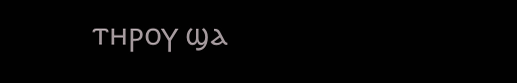ⲧⲏⲣⲟⲩ ϣⲁ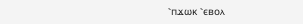⳿ⲡϫⲱⲕ ⳿ⲉⲃⲟⲗ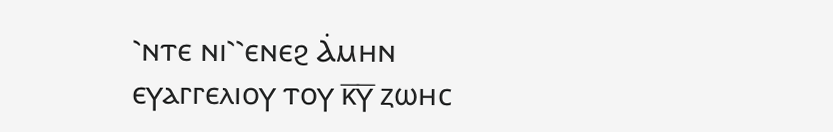⳿ⲛⲧⲉ ⲛⲓ⳿⳿ⲉⲛⲉϩ Ⲁ̇ⲙⲏⲛ ⲉⲩⲁⲅⲅⲉⲗⲓⲟⲩ ⲧⲟⲩ ⲕ̅ⲩ̅ ⲍⲱⲏⲥ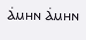Ⲁ̇ⲙⲏⲛ Ⲁ̇ⲙⲏⲛ